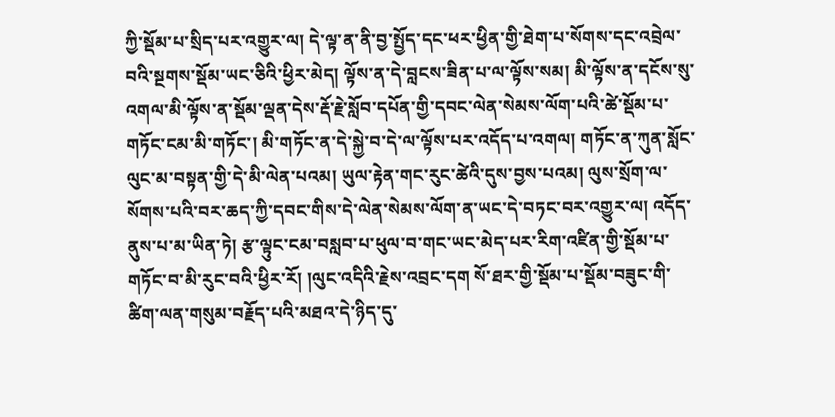ཀྱི་སྡོམ་པ་སྲིད་པར་འགྱུར་ལ། དེ་ལྟ་ན་ནི་བྱ་སྤྱོད་དང་ཕར་ཕྱིན་གྱི་ཐེག་པ་སོགས་དང་འབྲེལ་བའི་སྔགས་སྡོམ་ཡང་ཅིའི་ཕྱིར་མེད། ལྟོས་ན་དེ་བླངས་ཟིན་པ་ལ་ལྟོས་སམ། མི་ལྟོས་ན་དངོས་སུ་འགལ་མི་ལྟོས་ན་སྡོམ་ལྡན་དེས་རྡོ་རྗེ་སློབ་དཔོན་གྱི་དབང་ལེན་སེམས་ལོག་པའི་ཚེ་སྡོམ་པ་གཏོང་ངམ་མི་གཏོང་། མི་གཏོང་ན་དེ་སྐྱེ་བ་དེ་ལ་ལྟོས་པར་འདོད་པ་འགལ། གཏོང་ན་ཀུན་སློང་ལུང་མ་བསྟན་གྱི་དེ་མི་ལེན་པའམ། ཡུལ་རྟེན་གང་རུང་ཚེའི་དུས་བྱས་པའམ། ལུས་སྲོག་ལ་སོགས་པའི་བར་ཆད་ཀྱི་དབང་གིས་དེ་ལེན་སེམས་ལོག་ན་ཡང་དེ་བཏང་བར་འགྱུར་ལ། འདོད་ནུས་པ་མ་ཡིན་ཏེ། རྩ་ལྟུང་ངམ་བསླབ་པ་ཕུལ་བ་གང་ཡང་མེད་པར་རིག་འཛིན་གྱི་སྡོམ་པ་གཏོང་བ་མི་རུང་བའི་ཕྱིར་རོ། །ལུང་འདིའི་རྗེས་འབྲང་དག སོ་ཐར་གྱི་སྡོམ་པ་སྡོམ་བཟུང་གི་ཚིག་ལན་གསུམ་བརྗོད་པའི་མཐའ་དེ་ཉིད་དུ་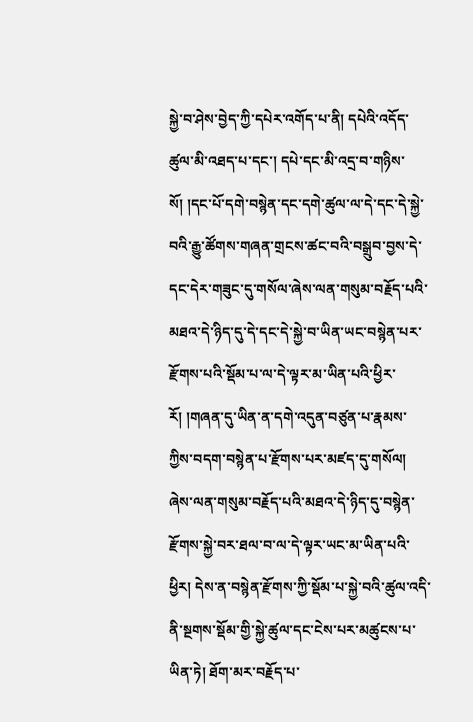སྐྱེ་བ་ཤེས་བྱེད་ཀྱི་དཔེར་འགོད་པ་ནི། དཔེའི་འདོད་ཚུལ་མི་འཐད་པ་དང་། དཔེ་དང་མི་འདྲ་བ་གཉིས་སོ། །དང་པོ་དགེ་བསྙེན་དང་དགེ་ཚུལ་ལ་དེ་དང་དེ་སྐྱེ་བའི་རྒྱུ་ཚོགས་གཞན་གྲངས་ཚང་བའི་བསྒྲུབ་བྱས་དེ་དང་དེར་གཟུང་དུ་གསོལ་ཞེས་ལན་གསུམ་བརྗོད་པའི་མཐའ་དེ་ཉིད་དུ་དེ་དང་དེ་སྐྱེ་བ་ཡིན་ཡང་བསྙེན་པར་རྫོགས་པའི་སྡོམ་པ་ལ་དེ་ལྟར་མ་ཡིན་པའི་ཕྱིར་རོ། །གཞན་དུ་ཡིན་ན་དགེ་འདུན་བཙུན་པ་རྣམས་ཀྱིས་བདག་བསྙེན་པ་རྫོགས་པར་མཛད་དུ་གསོལ། ཞེས་ལན་གསུམ་བརྗོད་པའི་མཐའ་དེ་ཉིད་དུ་བསྙེན་རྫོགས་སྐྱེ་བར་ཐལ་བ་ལ་དེ་ལྟར་ཡང་མ་ཡིན་པའི་ཕྱིར། དེས་ན་བསྙེན་རྫོགས་ཀྱི་སྡོམ་པ་སྐྱེ་བའི་ཚུལ་འདི་ནི་སྔགས་སྡོམ་གྱི་སྐྱེ་ཚུལ་དང་ངེས་པར་མཚུངས་པ་ཡིན་ཏེ། ཐོག་མར་བརྗོད་པ་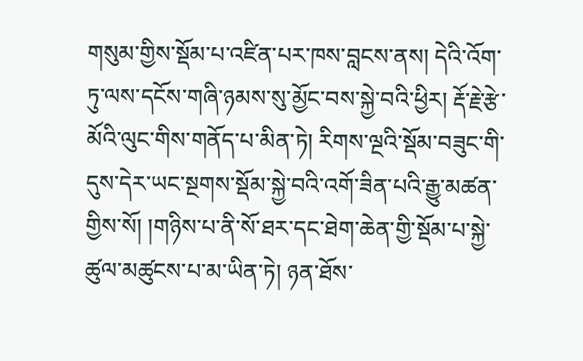གསུམ་གྱིས་སྡོམ་པ་འཛིན་པར་ཁས་བླངས་ནས། དེའི་འོག་ཏུ་ལས་དངོས་གཞི་ཉམས་སུ་མྱོང་བས་སྐྱེ་བའི་ཕྱིར། རྡོ་རྗེ་རྩེ་མོའི་ལུང་གིས་གནོད་པ་མིན་ཏེ། རིགས་ལྔའི་སྡོམ་བཟུང་གི་དུས་དེར་ཡང་སྔགས་སྡོམ་སྐྱེ་བའི་འགོ་ཟིན་པའི་རྒྱུ་མཚན་གྱིས་སོ། །གཉིས་པ་ནི་སོ་ཐར་དང་ཐེག་ཆེན་གྱི་སྡོམ་པ་སྐྱེ་ཚུལ་མཚུངས་པ་མ་ཡིན་ཏེ། ཉན་ཐོས་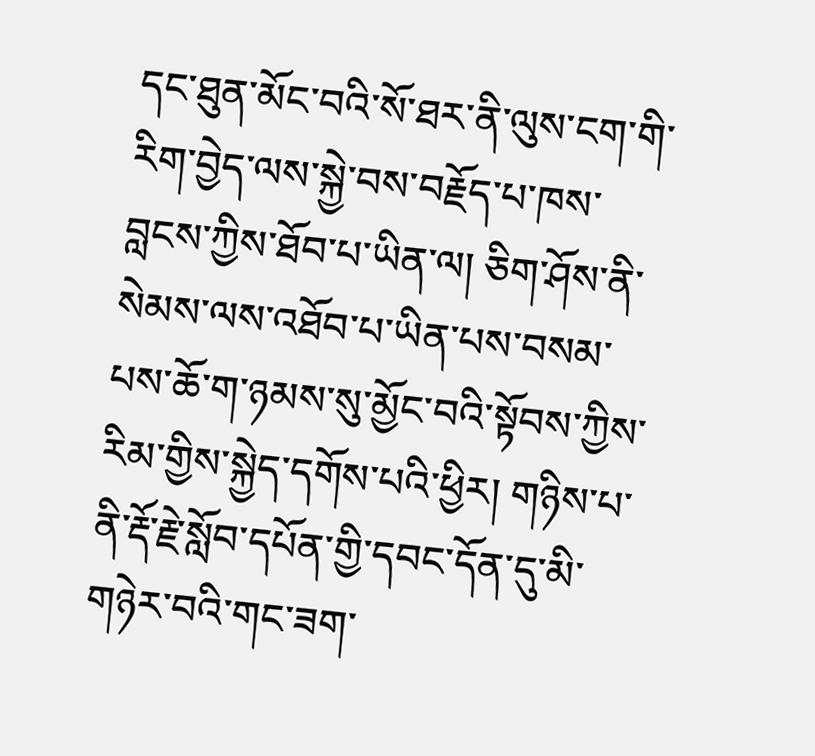དང་ཐུན་མོང་བའི་སོ་ཐར་ནི་ལུས་ངག་གི་རིག་བྱེད་ལས་སྐྱེ་བས་བརྗོད་པ་ཁས་བླངས་ཀྱིས་ཐོབ་པ་ཡིན་ལ། ཅིག་ཤོས་ནི་སེམས་ལས་འཐོབ་པ་ཡིན་པས་བསམ་པས་ཆོ་ག་ཉམས་སུ་མྱོང་བའི་སྟོབས་ཀྱིས་རིམ་གྱིས་སྐྱེད་དགོས་པའི་ཕྱིར། གཉིས་པ་ནི་རྡོ་རྗེ་སློབ་དཔོན་གྱི་དབང་དོན་དུ་མི་གཉེར་བའི་གང་ཟག་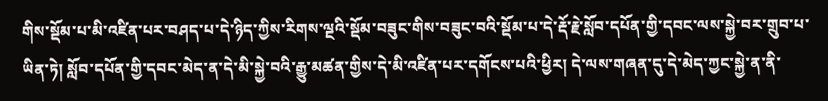གིས་སྡོམ་པ་མི་འཛིན་པར་བཤད་པ་དེ་ཉིད་ཀྱིས་རིགས་ལྔའི་སྡོམ་བཟུང་གིས་བཟུང་བའི་སྡོམ་པ་དེ་རྡོ་རྗེ་སློབ་དཔོན་གྱི་དབང་ལས་སྐྱེ་བར་གྲུབ་པ་ཡིན་ཏེ། སློབ་དཔོན་གྱི་དབང་མེད་ན་དེ་མི་སྐྱེ་བའི་རྒྱུ་མཚན་གྱིས་དེ་མི་འཛིན་པར་དགོངས་པའི་ཕྱིར། དེ་ལས་གཞན་དུ་དེ་མེད་ཀྱང་སྐྱེ་ན་ནི་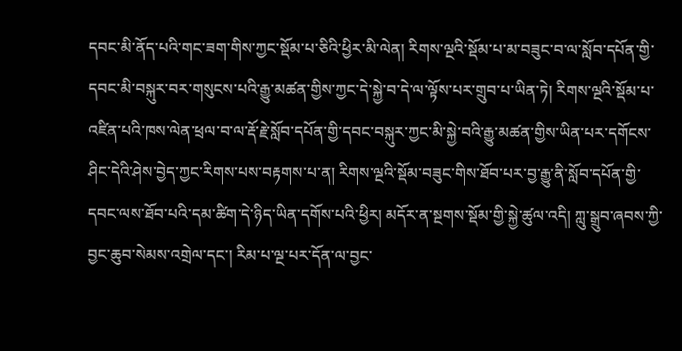དབང་མི་ནོད་པའི་གང་ཟག་གིས་ཀྱང་སྡོམ་པ་ཅིའི་ཕྱིར་མི་ལེན། རིགས་ལྔའི་སྡོམ་པ་མ་བཟུང་བ་ལ་སློབ་དཔོན་གྱི་དབང་མི་བསྐུར་བར་གསུངས་པའི་རྒྱུ་མཚན་གྱིས་ཀྱང་དེ་སྐྱེ་བ་དེ་ལ་ལྟོས་པར་གྲུབ་པ་ཡིན་ཏེ། རིགས་ལྔའི་སྡོམ་པ་འཛིན་པའི་ཁས་ལེན་ཕྲལ་བ་ལ་རྡོ་རྗེ་སློབ་དཔོན་གྱི་དབང་བསྐུར་ཀྱང་མི་སྐྱེ་བའི་རྒྱུ་མཚན་གྱིས་ཡིན་པར་དགོངས་ཤིང་དེའི་ཤེས་བྱེད་ཀྱང་རིགས་པས་བརྟགས་པ་ན། རིགས་ལྔའི་སྡོམ་བཟུང་གིས་ཐོབ་པར་བྱ་རྒྱུ་ནི་སློབ་དཔོན་གྱི་དབང་ལས་ཐོབ་པའི་དམ་ཚིག་དེ་ཉིད་ཡིན་དགོས་པའི་ཕྱིར། མདོར་ན་སྔགས་སྡོམ་གྱི་སྐྱེ་ཚུལ་འདི། ཀླུ་སྒྲུབ་ཞབས་ཀྱི་བྱང་ཆུབ་སེམས་འགྲེལ་དང་། རིམ་པ་ལྔ་པར་དོན་ལ་བྱང་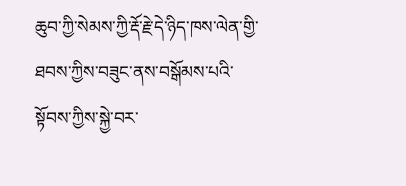ཆུབ་ཀྱི་སེམས་ཀྱི་རྡོ་རྗེ་དེ་ཉིད་ཁས་ལེན་གྱི་ཐབས་ཀྱིས་བཟུང་ནས་བསྒོམས་པའི་སྟོབས་ཀྱིས་སྐྱེ་བར་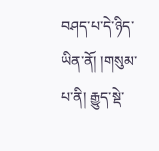བཤད་པ་དེ་ཉིད་ཡིན་ནོ། །གསུམ་པ་ནི། རྒྱུད་སྡེ་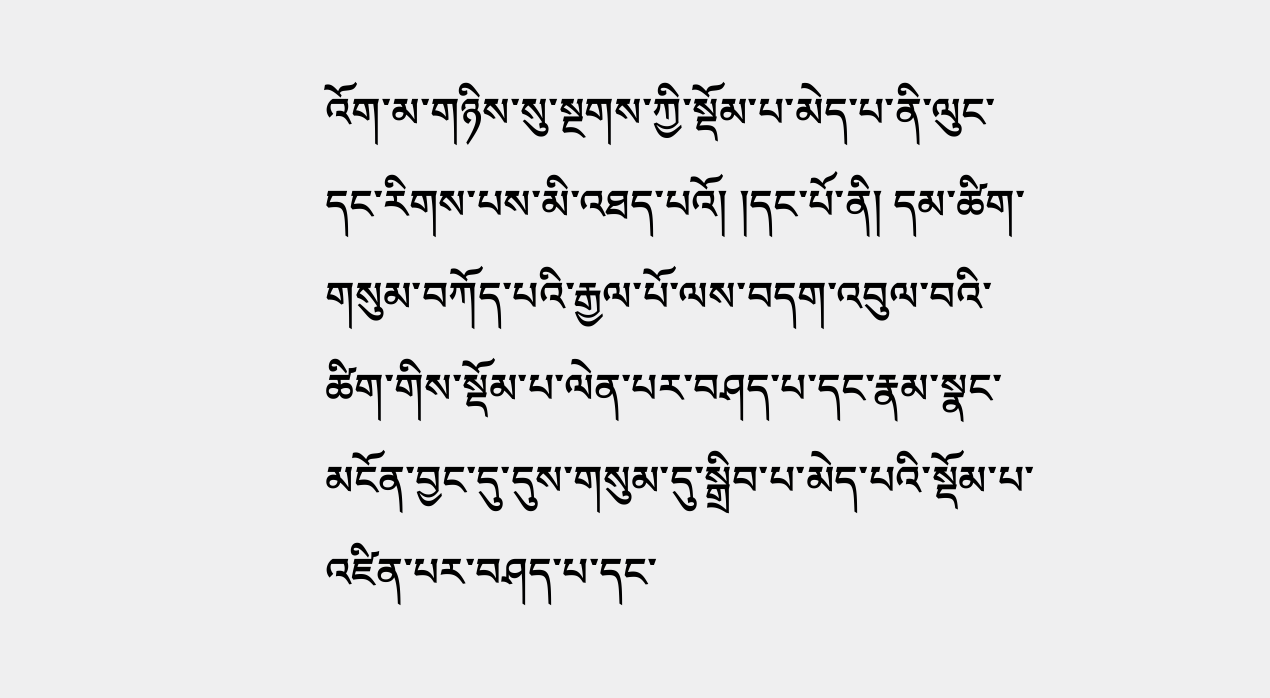འོག་མ་གཉིས་སུ་སྔགས་ཀྱི་སྡོམ་པ་མེད་པ་ནི་ལུང་དང་རིགས་པས་མི་འཐད་པའོ། །དང་པོ་ནི། དམ་ཚིག་གསུམ་བཀོད་པའི་རྒྱལ་པོ་ལས་བདག་འབུལ་བའི་ཚིག་གིས་སྡོམ་པ་ལེན་པར་བཤད་པ་དང་རྣམ་སྣང་མངོན་བྱང་དུ་དུས་གསུམ་དུ་སྒྲིབ་པ་མེད་པའི་སྡོམ་པ་འཛིན་པར་བཤད་པ་དང་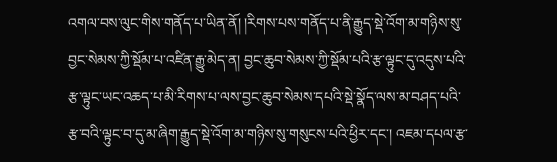འགལ་བས་ལུང་གིས་གནོད་པ་ཡིན་ནོ། །རིགས་པས་གནོད་པ་ནི་རྒྱུད་སྡེ་འོག་མ་གཉིས་སུ་བྱང་སེམས་ཀྱི་སྡོམ་པ་འཛིན་རྒྱུ་མེད་ན། བྱང་ཆུབ་སེམས་ཀྱི་སྡོམ་པའི་རྩ་ལྟུང་དུ་འདུས་པའི་རྩ་ལྟུང་ཡང་འཆད་པ་མི་རིགས་པ་ལས་བྱང་ཆུབ་སེམས་དཔའི་སྡེ་སྣོད་ལས་མ་བཤད་པའི་རྩ་བའི་ལྟུང་བ་དུ་མ་ཞིག་རྒྱུད་སྡེ་འོག་མ་གཉིས་སུ་གསུངས་པའི་ཕྱིར་དང་། འཇམ་དཔལ་རྩ་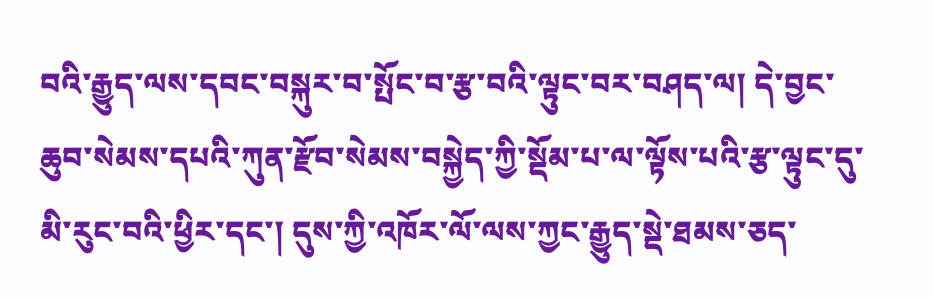བའི་རྒྱུད་ལས་དབང་བསྐུར་བ་སྤོང་བ་རྩ་བའི་ལྟུང་བར་བཤད་ལ། དེ་བྱང་ཆུབ་སེམས་དཔའི་ཀུན་རྫོབ་སེམས་བསྐྱེད་ཀྱི་སྡོམ་པ་ལ་ལྟོས་པའི་རྩ་ལྟུང་དུ་མི་རུང་བའི་ཕྱིར་དང་། དུས་ཀྱི་འཁོར་ལོ་ལས་ཀྱང་རྒྱུད་སྡེ་ཐམས་ཅད་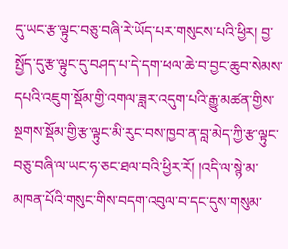དུ་ཡང་རྩ་ལྟུང་བཅུ་བཞི་རེ་ཡོད་པར་གསུངས་པའི་ཕྱིར། བྱ་སྤྱོད་དུ་རྩ་ལྟུང་དུ་བཤད་པ་དེ་དག་ཕལ་ཆེ་བ་བྱང་ཆུབ་སེམས་དཔའི་འཇུག་སྡོམ་གྱི་འགལ་ཟླར་འདུག་པའི་རྒྱུ་མཚན་གྱིས་སྔགས་སྡོམ་གྱི་རྩ་ལྟུང་མི་རུང་བས་ཁྱབ་ན་བླ་མེད་ཀྱི་རྩ་ལྟུང་བཅུ་བཞི་ལ་ཡང་ཧ་ཅང་ཐལ་བའི་ཕྱིར་རོ། །འདི་ལ་སྙེ་མ་མཁན་པོའི་གསུང་གིས་བདག་འབུལ་བ་དང་དུས་གསུམ་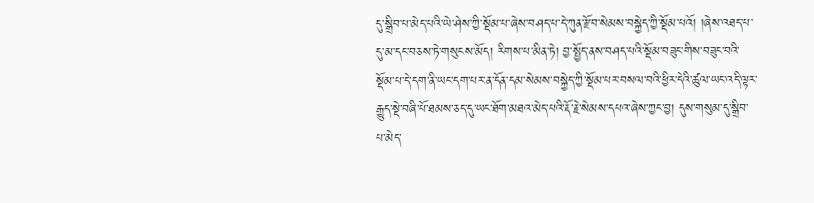དུ་སྒྲིབ་པ་མེད་པའི་ཡེ་ཤེས་ཀྱི་སྡོམ་པ་ཞེས་བཤད་པ་དེ་ཀུན་རྫོབ་སེམས་བསྐྱེད་ཀྱི་སྡོམ་པའོ། །ཞེས་འཐད་པ་དུ་མ་དང་བཅས་ཏེ་གསུངས་མོད། རིགས་པ་མིན་ཏེ། བྱ་སྤྱོད་ནས་བཤད་པའི་སྡོམ་བཟུང་གིས་བཟུང་བའི་སྡོམ་པ་དེ་དག་ནི་ཡང་དག་པར་ན་དོན་དམ་སེམས་བསྐྱེད་ཀྱི་སྡོམ་པར་བསལ་བའི་ཕྱིར་དེའི་ཚུལ་ཡང་འདི་ལྟར་རྒྱུད་སྡེ་བཞི་པོ་ཐམས་ཅད་དུ་ཡང་ཐོག་མཐའ་མེད་པའི་རྡོ་རྗེ་སེམས་དཔའ་ཞེས་ཀྱང་བྱ། དུས་གསུམ་དུ་སྒྲིབ་པ་མེད་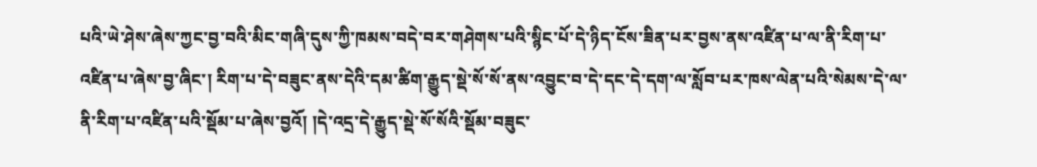པའི་ཡེ་ཤེས་ཞེས་ཀྱང་བྱ་བའི་མིང་གཞི་དུས་ཀྱི་ཁམས་བདེ་བར་གཤེགས་པའི་སྙིང་པོ་དེ་ཉིད་ངོས་ཟིན་པར་བྱས་ནས་འཛིན་པ་ལ་ནི་རིག་པ་འཛིན་པ་ཞེས་བྱ་ཞིང་། རིག་པ་དེ་བཟུང་ནས་དེའི་དམ་ཚིག་རྒྱུད་སྡེ་སོ་སོ་ནས་འབྱུང་བ་དེ་དང་དེ་དག་ལ་སློབ་པར་ཁས་ལེན་པའི་སེམས་དེ་ལ་ནི་རིག་པ་འཛིན་པའི་སྡོམ་པ་ཞེས་བྱའོ། །དེ་འདྲ་དེ་རྒྱུད་སྡེ་སོ་སོའི་སྡོམ་བཟུང་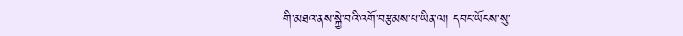གི་མཐའ་ནས་སྐྱེ་བའི་འགོ་བརྩམས་པ་ཡིན་ལ། དབང་ཡོངས་སུ་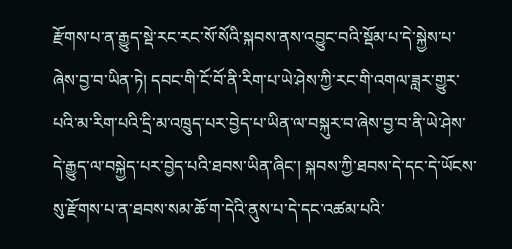རྫོགས་པ་ན་རྒྱུད་སྡེ་རང་རང་སོ་སོའི་སྐབས་ནས་འབྱུང་བའི་སྡོམ་པ་དེ་སྐྱེས་པ་ཞེས་བྱ་བ་ཡིན་ཏེ། དབང་གི་ངོ་བོ་ནི་རིག་པ་ཡེ་ཤེས་ཀྱི་རང་གི་འགལ་ཟླར་གྱུར་པའི་མ་རིག་པའི་དྲི་མ་འཁྲུད་པར་བྱེད་པ་ཡིན་ལ་བསྐུར་བ་ཞེས་བྱ་བ་ནི་ཡེ་ཤེས་དེ་རྒྱུད་ལ་བསྐྱེད་པར་བྱེད་པའི་ཐབས་ཡིན་ཞིང་། སྐབས་ཀྱི་ཐབས་དེ་དང་དེ་ཡོངས་སུ་རྫོགས་པ་ན་ཐབས་སམ་ཆོ་ག་དེའི་ནུས་པ་དེ་དང་འཚམ་པའི་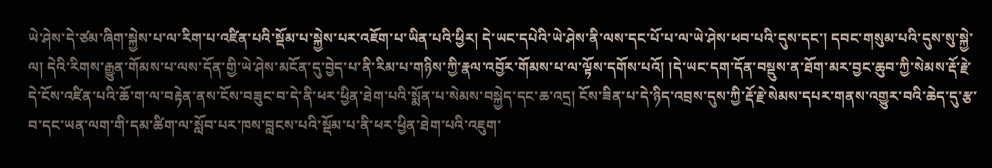ཡེ་ཤེས་དེ་ཙམ་ཞིག་སྐྱེས་པ་ལ་རིག་པ་འཛིན་པའི་སྡོམ་པ་སྐྱེས་པར་འཇོག་པ་ཡིན་པའི་ཕྱིར། དེ་ཡང་དཔེའི་ཡེ་ཤེས་ནི་ལས་དང་པོ་པ་ལ་ཡེ་ཤེས་ཕབ་པའི་དུས་དང་། དབང་གསུམ་པའི་དུས་སུ་སྐྱེ་ལ། དེའི་རིགས་རྒྱུན་གོམས་པ་ལས་དོན་གྱི་ཡེ་ཤེས་མངོན་དུ་བྱེད་པ་ནི་རིམ་པ་གཉིས་ཀྱི་རྣལ་འབྱོར་གོམས་པ་ལ་ལྟོས་དགོས་པའོ། །དེ་ཡང་དག་དོན་བསྡུས་ན་ཐོག་མར་བྱང་ཆུབ་ཀྱི་སེམས་རྡོ་རྗེ་དེ་ངོས་འཛིན་པའི་ཆོ་ག་ལ་བརྟེན་ནས་ངོས་བཟུང་བ་དེ་ནི་ཕར་ཕྱིན་ཐེག་པའི་སྨོན་པ་སེམས་བསྐྱེད་དང་ཆ་འདྲ། ངོས་ཟིན་པ་དེ་ཉིད་འབྲས་དུས་ཀྱི་རྡོ་རྗེ་སེམས་དཔར་གནས་འགྱུར་བའི་ཆེད་དུ་རྩ་བ་དང་ཡན་ལག་གི་དམ་ཚིག་ལ་སློབ་པར་ཁས་བླངས་པའི་སྡོམ་པ་ནི་ཕར་ཕྱིན་ཐེག་པའི་འཇུག་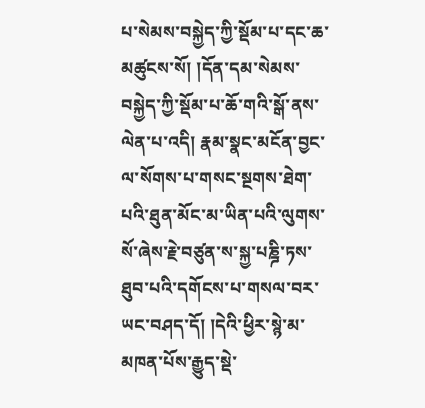པ་སེམས་བསྐྱེད་ཀྱི་སྡོམ་པ་དང་ཆ་མཚུངས་སོ། །དོན་དམ་སེམས་བསྐྱེད་ཀྱི་སྡོམ་པ་ཆོ་གའི་སྒོ་ནས་ལེན་པ་འདི། རྣམ་སྣང་མངོན་བྱང་ལ་སོགས་པ་གསང་སྔགས་ཐེག་པའི་ཐུན་མོང་མ་ཡིན་པའི་ལུགས་སོ་ཞེས་རྗེ་བཙུན་ས་སྐྱ་པཎྜི་ཏས་ཐུབ་པའི་དགོངས་པ་གསལ་བར་ཡང་བཤད་དོ། །དེའི་ཕྱིར་སྙེ་མ་མཁན་པོས་རྒྱུད་སྡེ་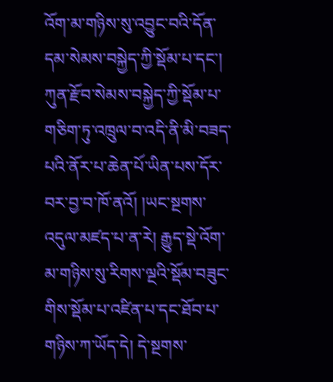འོག་མ་གཉིས་སུ་འབྱུང་བའི་དོན་དམ་སེམས་བསྐྱེད་ཀྱི་སྡོམ་པ་དང་། ཀུན་རྫོབ་སེམས་བསྐྱེད་ཀྱི་སྡོམ་པ་གཅིག་ཏུ་འཁྲུལ་བ་འདི་ནི་མི་བཟད་པའི་ནོར་པ་ཆེན་པོ་ཡིན་པས་དོར་བར་བྱ་བ་ཁོ་ནའོ། །ཡང་སྔགས་འདུལ་མཛད་པ་ན་རེ། རྒྱུད་སྡེ་འོག་མ་གཉིས་སུ་རིགས་ལྔའི་སྡོམ་བཟུང་གིས་སྡོམ་པ་འཛིན་པ་དང་ཐོབ་པ་གཉིས་ཀ་ཡོད་དེ། དེ་སྔགས་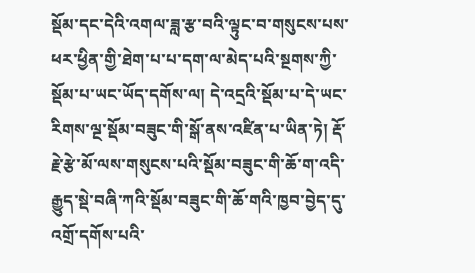སྡོམ་དང་དེའི་འགལ་ཟླ་རྩ་བའི་ལྟུང་བ་གསུངས་པས་ཕར་ཕྱིན་གྱི་ཐེག་པ་པ་དག་ལ་མེད་པའི་སྔགས་ཀྱི་སྡོམ་པ་ཡང་ཡོད་དགོས་ལ། དེ་འདྲའི་སྡོམ་པ་དེ་ཡང་རིགས་ལྔ་སྡོམ་བཟུང་གི་སྒོ་ནས་འཛིན་པ་ཡིན་ཏེ། རྡོ་རྗེ་རྩེ་མོ་ལས་གསུངས་པའི་སྡོམ་བཟུང་གི་ཆོ་ག་འདི་རྒྱུད་སྡེ་བཞི་ཀའི་སྡོམ་བཟུང་གི་ཆོ་གའི་ཁྱབ་བྱེད་དུ་འགྲོ་དགོས་པའི་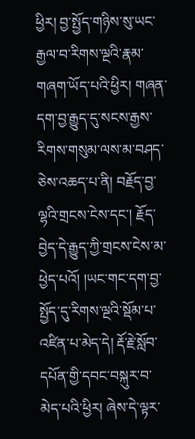ཕྱིར། བྱ་སྤྱོད་གཉིས་སུ་ཡང་རྒྱལ་བ་རིགས་ལྔའི་རྣམ་གཞག་ཡོད་པའི་ཕྱིར། གཞན་དག་བྱ་རྒྱུད་དུ་སངས་རྒྱས་རིགས་གསུམ་ལས་མ་བཤད་ཅེས་འཆད་པ་ནི། བརྗོད་བྱ་ལྷའི་གྲངས་ངེས་དང་། རྗོད་བྱེད་དེ་རྒྱུད་ཀྱི་གྲངས་ངེས་མ་ཕྱེད་པའོ། །ཡང་གང་དག་བྱ་སྤྱོད་དུ་རིགས་ལྔའི་སྡོམ་པ་འཛིན་པ་མེད་དེ། རྡོ་རྗེ་སློབ་དཔོན་གྱི་དབང་བསྐུར་བ་མེད་པའི་ཕྱིར། ཞེས་དེ་ལྟར་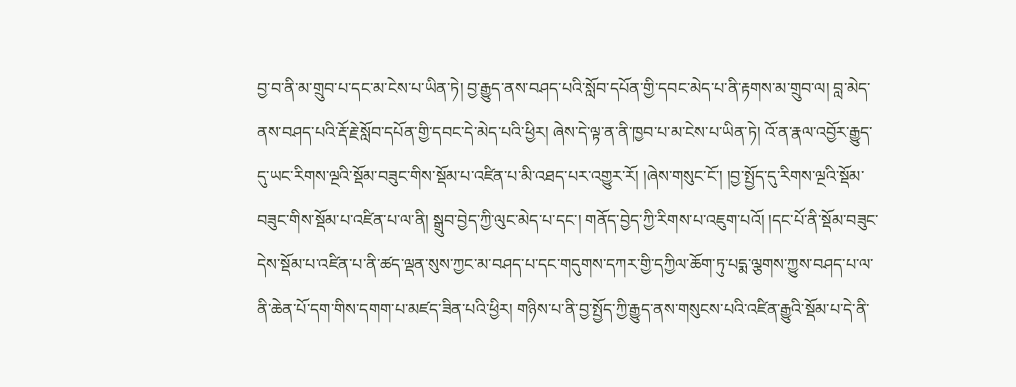བྱ་བ་ནི་མ་གྲུབ་པ་དང་མ་ངེས་པ་ཡིན་ཏེ། བྱ་རྒྱུད་ནས་བཤད་པའི་སློབ་དཔོན་གྱི་དབང་མེད་པ་ནི་རྟགས་མ་གྲུབ་ལ། བླ་མེད་ནས་བཤད་པའི་རྡོ་རྗེ་སློབ་དཔོན་གྱི་དབང་དེ་མེད་པའི་ཕྱིར། ཞེས་དེ་ལྟ་ན་ནི་ཁྱབ་པ་མ་ངེས་པ་ཡིན་ཏེ། འོ་ན་རྣལ་འབྱོར་རྒྱུད་དུ་ཡང་རིགས་ལྔའི་སྡོམ་བཟུང་གིས་སྡོམ་པ་འཛིན་པ་མི་འཐད་པར་འགྱུར་རོ། །ཞེས་གསུང་ངོ་། །བྱ་སྤྱོད་དུ་རིགས་ལྔའི་སྡོམ་བཟུང་གིས་སྡོམ་པ་འཛིན་པ་ལ་ནི། སྒྲུབ་བྱེད་ཀྱི་ལུང་མེད་པ་དང་། གནོད་བྱེད་ཀྱི་རིགས་པ་འཇུག་པའོ། །དང་པོ་ནི་སྡོམ་བཟུང་དེས་སྡོམ་པ་འཛིན་པ་ནི་ཚད་ལྡན་སུས་ཀྱང་མ་བཤད་པ་དང་གདུགས་དཀར་གྱི་དཀྱིལ་ཆོག་ཏུ་པདྨ་ལྕགས་ཀྱུས་བཤད་པ་ལ་ནི་ཆེན་པོ་དག་གིས་དགག་པ་མཛད་ཟིན་པའི་ཕྱིར། གཉིས་པ་ནི་བྱ་སྤྱོད་ཀྱི་རྒྱུད་ནས་གསུངས་པའི་འཛིན་རྒྱུའི་སྡོམ་པ་དེ་ནི་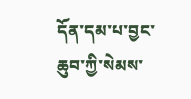དོན་དམ་པ་བྱང་ཆུབ་ཀྱི་སེམས་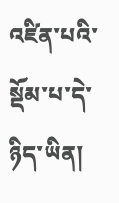འཛིན་པའི་སྡོམ་པ་དེ་ཉིད་ཡིན།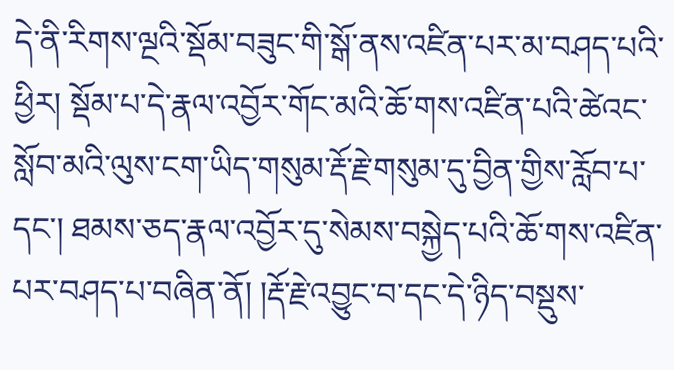དེ་ནི་རིགས་ལྔའི་སྡོམ་བཟུང་གི་སྒོ་ནས་འཛིན་པར་མ་བཤད་པའི་ཕྱིར། སྡོམ་པ་དེ་རྣལ་འབྱོར་གོང་མའི་ཆོ་གས་འཛིན་པའི་ཚེའང་སློབ་མའི་ལུས་ངག་ཡིད་གསུམ་རྡོ་རྗེ་གསུམ་དུ་བྱིན་གྱིས་རློབ་པ་དང་། ཐམས་ཅད་རྣལ་འབྱོར་དུ་སེམས་བསྐྱེད་པའི་ཆོ་གས་འཛིན་པར་བཤད་པ་བཞིན་ནོ། །རྡོ་རྗེ་འབྱུང་བ་དང་དེ་ཉིད་བསྡུས་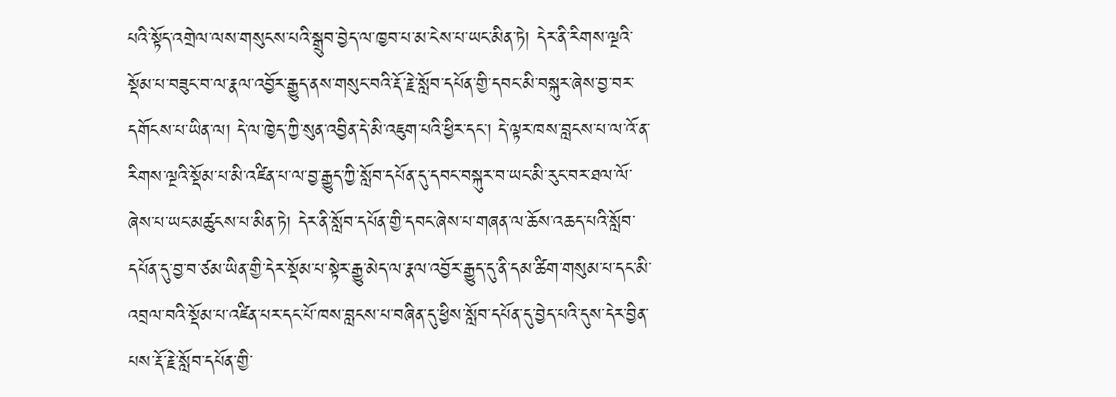པའི་སྟོད་འགྲེལ་ལས་གསུངས་པའི་སྒྲུབ་བྱེད་ལ་ཁྱབ་པ་མ་ངེས་པ་ཡང་མིན་ཏེ། དེར་ནི་རིགས་ལྔའི་སྡོམ་པ་བཟུང་བ་ལ་རྣལ་འབྱོར་རྒྱུད་ནས་གསུང་བའི་རྡོ་རྗེ་སློབ་དཔོན་གྱི་དབང་མི་བསྐུར་ཞེས་བྱ་བར་དགོངས་པ་ཡིན་ལ། དེ་ལ་ཁྱེད་ཀྱི་སུན་འབྱིན་དེ་མི་འཇུག་པའི་ཕྱིར་དང་། དེ་ལྟར་ཁས་བླངས་པ་ལ་འོ་ན་རིགས་ལྔའི་སྡོམ་པ་མི་འཛིན་པ་ལ་བྱ་རྒྱུད་ཀྱི་སློབ་དཔོན་དུ་དབང་བསྐུར་བ་ཡང་མི་རུང་བར་ཐལ་ལོ་ཞེས་པ་ཡང་མཚུངས་པ་མིན་ཏེ། དེར་ནི་སློབ་དཔོན་གྱི་དབང་ཞེས་པ་གཞན་ལ་ཆོས་འཆད་པའི་སློབ་དཔོན་དུ་བྱ་བ་ཙམ་ཡིན་གྱི་དེར་སྡོམ་པ་སྟེར་རྒྱུ་མེད་ལ་རྣལ་འབྱོར་རྒྱུད་དུ་ནི་དམ་ཚིག་གསུམ་པ་དང་མི་འབྲལ་བའི་སྡོམ་པ་འཛིན་པར་དང་པོ་ཁས་བླངས་པ་བཞིན་དུ་ཕྱིས་སློབ་དཔོན་དུ་བྱེད་པའི་དུས་དེར་བྱིན་པས་རྡོ་རྗེ་སློབ་དཔོན་གྱི་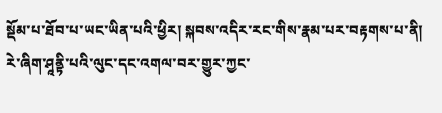སྡོམ་པ་ཐོབ་པ་ཡང་ཡིན་པའི་ཕྱིར། སྐབས་འདིར་རང་གིས་རྣམ་པར་བརྟགས་པ་ནི། རེ་ཞིག་ཤཱནྟི་པའི་ལུང་དང་འགལ་བར་གྱུར་ཀྱང་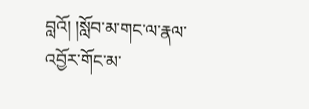བླའོ། །སློབ་མ་གང་ལ་རྣལ་འབྱོར་གོང་མ་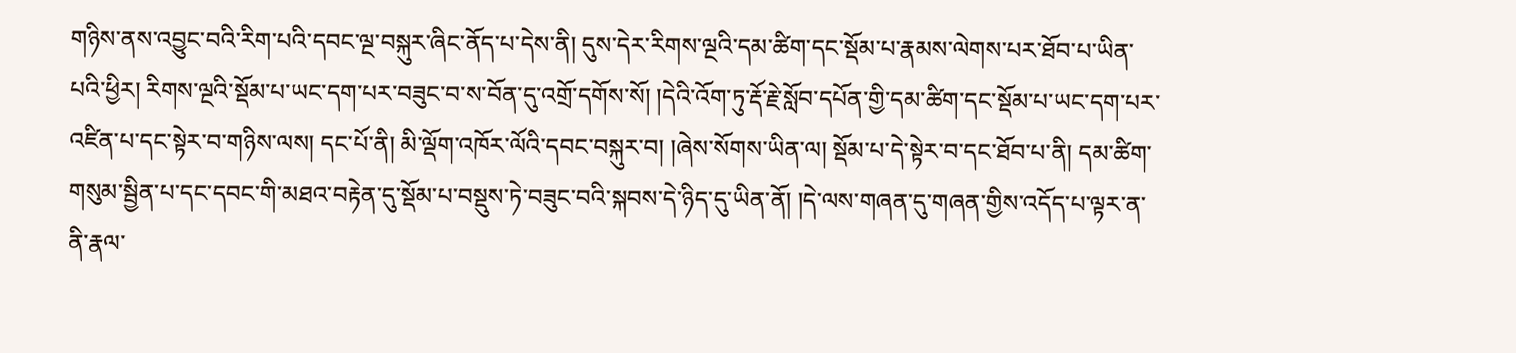གཉིས་ནས་འབྱུང་བའི་རིག་པའི་དབང་ལྔ་བསྐུར་ཞིང་ནོད་པ་དེས་ནི། དུས་དེར་རིགས་ལྔའི་དམ་ཚིག་དང་སྡོམ་པ་རྣམས་ལེགས་པར་ཐོབ་པ་ཡིན་པའི་ཕྱིར། རིགས་ལྔའི་སྡོམ་པ་ཡང་དག་པར་བཟུང་བ་ས་བོན་དུ་འགྲོ་དགོས་སོ། །དེའི་འོག་ཏུ་རྡོ་རྗེ་སློབ་དཔོན་གྱི་དམ་ཚིག་དང་སྡོམ་པ་ཡང་དག་པར་འཛིན་པ་དང་སྟེར་བ་གཉིས་ལས། དང་པོ་ནི། མི་ལྡོག་འཁོར་ལོའི་དབང་བསྐུར་བ། །ཞེས་སོགས་ཡིན་ལ། སྡོམ་པ་དེ་སྟེར་བ་དང་ཐོབ་པ་ནི། དམ་ཚིག་གསུམ་སྦྱིན་པ་དང་དབང་གི་མཐའ་བརྟེན་དུ་སྡོམ་པ་བསྡུས་ཏེ་བཟུང་བའི་སྐབས་དེ་ཉིད་དུ་ཡིན་ནོ། །དེ་ལས་གཞན་དུ་གཞན་གྱིས་འདོད་པ་ལྟར་ན་ནི་རྣལ་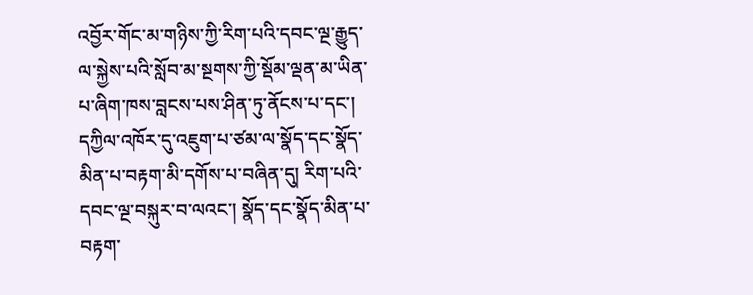འབྱོར་གོང་མ་གཉིས་ཀྱི་རིག་པའི་དབང་ལྔ་རྒྱུད་ལ་སྐྱེས་པའི་སློབ་མ་སྔགས་ཀྱི་སྡོམ་ལྡན་མ་ཡིན་པ་ཞིག་ཁས་བླངས་པས་ཤིན་ཏུ་ནོངས་པ་དང་། དཀྱིལ་འཁོར་དུ་འཇུག་པ་ཙམ་ལ་སྣོད་དང་སྣོད་མིན་པ་བརྟག་མི་དགོས་པ་བཞིན་དུ། རིག་པའི་དབང་ལྔ་བསྐུར་བ་ལའང་། སྣོད་དང་སྣོད་མིན་པ་བརྟག་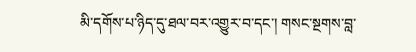མི་དགོས་པ་ཉིད་དུ་ཐལ་བར་འགྱུར་བ་དང་། གསང་སྔགས་བླ་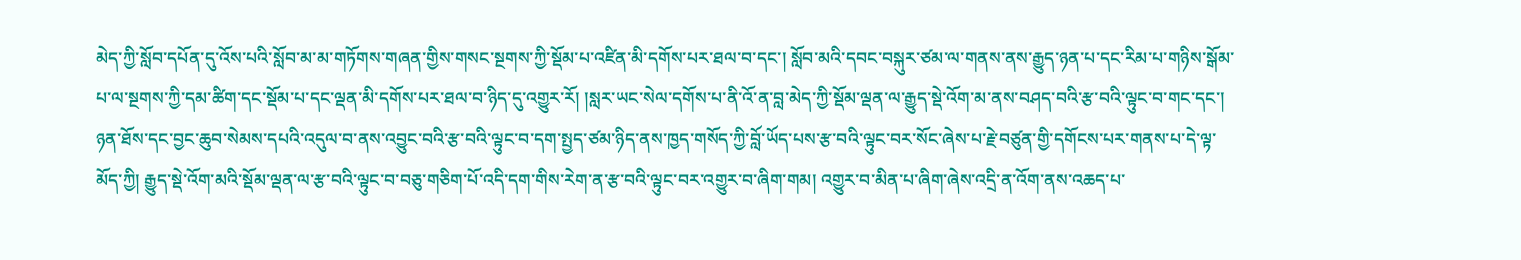མེད་ཀྱི་སློབ་དཔོན་དུ་འོས་པའི་སློབ་མ་མ་གཏོགས་གཞན་གྱིས་གསང་སྔགས་ཀྱི་སྡོམ་པ་འཛིན་མི་དགོས་པར་ཐལ་བ་དང་། སློབ་མའི་དབང་བསྐུར་ཙམ་ལ་གནས་ནས་རྒྱུད་ཉན་པ་དང་རིམ་པ་གཉིས་སྒོམ་པ་ལ་སྔགས་ཀྱི་དམ་ཚིག་དང་སྡོམ་པ་དང་ལྡན་མི་དགོས་པར་ཐལ་བ་ཉིད་དུ་འགྱུར་རོ། །སླར་ཡང་སེལ་དགོས་པ་ནི་འོ་ན་བླ་མེད་ཀྱི་སྡོམ་ལྡན་ལ་རྒྱུད་སྡེ་འོག་མ་ནས་བཤད་བའི་རྩ་བའི་ལྟུང་བ་གང་དང་། ཉན་ཐོས་དང་བྱང་ཆུབ་སེམས་དཔའི་འདུལ་བ་ནས་འབྱུང་བའི་རྩ་བའི་ལྟུང་བ་དག་སྤྱད་ཙམ་ཉིད་ནས་ཁྱད་གསོད་ཀྱི་བློ་ཡོད་པས་རྩ་བའི་ལྟུང་བར་སོང་ཞེས་པ་རྗེ་བཙུན་གྱི་དགོངས་པར་གནས་པ་དེ་ལྟ་མོད་ཀྱི། རྒྱུད་སྡེ་འོག་མའི་སྡོམ་ལྡན་ལ་རྩ་བའི་ལྟུང་བ་བཅུ་གཅིག་པོ་འདི་དག་གིས་རེག་ན་རྩ་བའི་ལྟུང་བར་འགྱུར་བ་ཞིག་གམ། འགྱུར་བ་མིན་པ་ཞིག་ཞེས་འདྲི་ན་འོག་ནས་འཆད་པ་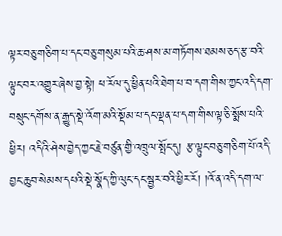ལྟར་བཅུ་གཅིག་པ་དང་བཅུ་གསུམ་པའི་ཆ་ཤས་མ་གཏོགས་ཐམས་ཅད་རྩ་བའི་ལྟུང་བར་འགྱུར་ཞེས་བྱ་སྟེ། ཕ་རོལ་དུ་ཕྱིན་པའི་ཐེག་པ་བ་དག་གིས་ཀྱང་འདི་དག་བསྲུང་དགོས་ན་རྒྱུད་སྡེ་འོག་མའི་སྡོམ་པ་དང་ལྡན་པ་དག་གིས་ལྟ་ཅི་སྨོས་པའི་ཕྱིར། འདིའི་ཤེས་བྱེད་ཀྱང་རྗེ་བཙུན་གྱི་འཁྲུལ་སྤོང་དུ། རྩ་ལྟུང་བཅུ་གཅིག་པོ་འདི་བྱང་ཆུབ་སེམས་དཔའི་སྡེ་སྣོད་ཀྱི་ལུང་དང་སྦྱར་བའི་ཕྱིར་རོ། །འོ་ན་འདི་དག་ལ་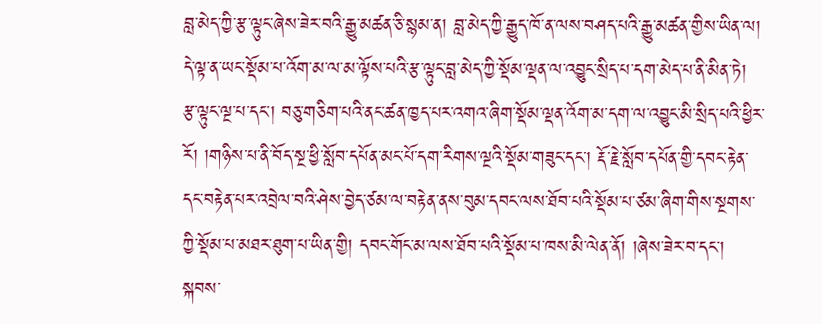བླ་མེད་ཀྱི་རྩ་ལྟུང་ཞེས་ཟེར་བའི་རྒྱུ་མཚན་ཅི་སྙམ་ན། བླ་མེད་ཀྱི་རྒྱུད་ཁོ་ན་ལས་བཤད་པའི་རྒྱུ་མཚན་གྱིས་ཡིན་ལ། དེ་ལྟ་ན་ཡང་སྡོམ་པ་འོག་མ་ལ་མ་ལྟོས་པའི་རྩ་ལྟུང་བླ་མེད་ཀྱི་སྡོམ་ལྡན་ལ་འབྱུང་སྲིད་པ་དག་མེད་པ་ནི་མིན་ཏེ། རྩ་ལྟུང་ལྔ་པ་དང་། བཅུ་གཅིག་པའི་ནང་ཚན་ཁྱད་པར་འགའ་ཞིག་སྡོམ་ལྡན་འོག་མ་དག་ལ་འབྱུང་མི་སྲིད་པའི་ཕྱིར་རོ། །གཉིས་པ་ནི་བོད་སྔ་ཕྱི་སློབ་དཔོན་མང་པོ་དག་རིགས་ལྔའི་སྡོམ་གཟུང་དང་། རྡོ་རྗེ་སློབ་དཔོན་གྱི་དབང་རྟེན་དང་བརྟེན་པར་འབྲེལ་བའི་ཤེས་བྱེད་ཙམ་ལ་བརྟེན་ནས་བུམ་དབང་ལས་ཐོབ་པའི་སྡོམ་པ་ཙམ་ཞིག་གིས་སྔགས་ཀྱི་སྡོམ་པ་མཐར་ཐུག་པ་ཡིན་གྱི། དབང་གོང་མ་ལས་ཐོབ་པའི་སྡོམ་པ་ཁས་མི་ལེན་ནོ། །ཞེས་ཟེར་བ་དང་། སྐབས་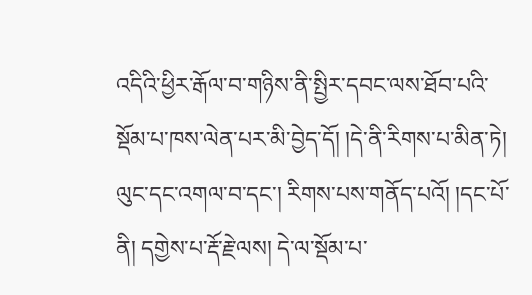འདིའི་ཕྱིར་རྒོལ་བ་གཉིས་ནི་སྤྱིར་དབང་ལས་ཐོབ་པའི་སྡོམ་པ་ཁས་ལེན་པར་མི་བྱེད་དོ། །དེ་ནི་རིགས་པ་མིན་ཏེ། ལུང་དང་འགལ་བ་དང་། རིགས་པས་གནོད་པའོ། །དང་པོ་ནི། དགྱེས་པ་རྡོ་རྗེ་ལས། དེ་ལ་སྡོམ་པ་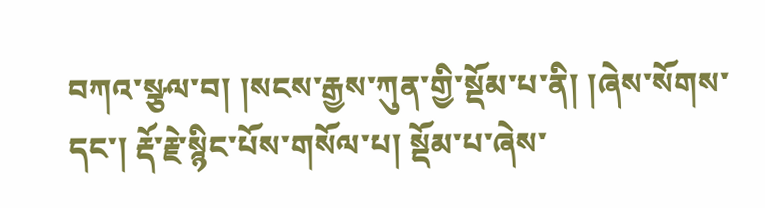བཀའ་སྩལ་བ། །སངས་རྒྱས་ཀུན་གྱི་སྡོམ་པ་ནི། །ཞེས་སོགས་དང་། རྡོ་རྗེ་སྙིང་པོས་གསོལ་པ། སྡོམ་པ་ཞེས་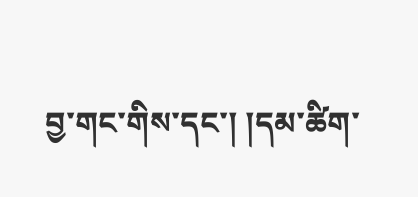བྱ་གང་གིས་དང་། །དམ་ཚིག་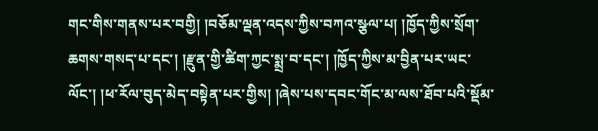གང་གིས་གནས་པར་བགྱི། །བཅོམ་ལྡན་འདས་ཀྱིས་བཀའ་སྩལ་པ། །ཁྱོད་ཀྱིས་སྲོག་ཆགས་གསད་པ་དང་། །རྫུན་གྱི་ཚིག་ཀྱང་སྨྲ་བ་དང་། །ཁྱོད་ཀྱིས་མ་བྱིན་པར་ཡང་ལོང་། །ཕ་རོལ་བུད་མེད་བསྟེན་པར་གྱིས། །ཞེས་པས་དབང་གོང་མ་ལས་ཐོབ་པའི་སྡོམ་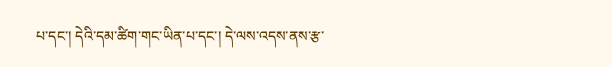པ་དང་། དེའི་དམ་ཚིག་གང་ཡིན་པ་དང་། དེ་ལས་འདས་ནས་རྩ་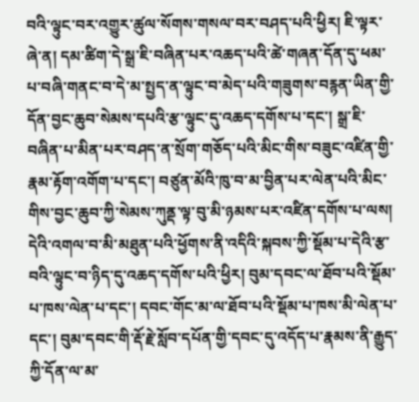བའི་ལྟུང་བར་འགྱུར་ཚུལ་སོགས་གསལ་བར་བཤད་པའི་ཕྱིར། ཇི་ལྟར་ཞེ་ན། དམ་ཚིག་དེ་སྒྲ་ཇི་བཞིན་པར་འཆད་པའི་ཚེ་གཞན་དོན་དུ་ཕམ་པ་བཞི་གནང་བ་དེ་མ་སྤྱད་ན་ལྟུང་བ་མེད་པའི་གཟུགས་བརྙན་ཡིན་གྱི་དོན་བྱང་ཆུབ་སེམས་དཔའི་རྩ་ལྟུང་དུ་འཆད་དགོས་པ་དང་། སྒྲ་ཇི་བཞིན་པ་མིན་པར་བཤད་ན་སྲོག་གཅོད་པའི་མིང་གིས་བཟུང་འཛིན་གྱི་རྣམ་རྟོག་འགོག་པ་དང་། བཙུན་མོའི་ཁུ་བ་མ་བྱིན་པར་ལེན་པའི་མིང་གིས་བྱང་ཆུབ་ཀྱི་སེམས་ཀུནྡ་ལྟ་བུ་མི་ཉམས་པར་འཛིན་དགོས་པ་ལས། དེའི་འགལ་བ་མི་མཐུན་པའི་ཕྱོགས་ནི་འདིའི་སྐབས་ཀྱི་སྡོམ་པ་དེའི་རྩ་བའི་ལྟུང་བ་ཉིད་དུ་འཆད་དགོས་པའི་ཕྱིར། བུམ་དབང་ལ་ཐོབ་པའི་སྡོམ་པ་ཁས་ལེན་པ་དང་། དབང་གོང་མ་ལ་ཐོབ་པའི་སྡོམ་པ་ཁས་མི་ལེན་པ་དང་། བུམ་དབང་གི་རྡོ་རྗེ་སློབ་དཔོན་གྱི་དབང་དུ་འདོད་པ་རྣམས་ནི་རྒྱུད་ཀྱི་དོན་ལ་མ་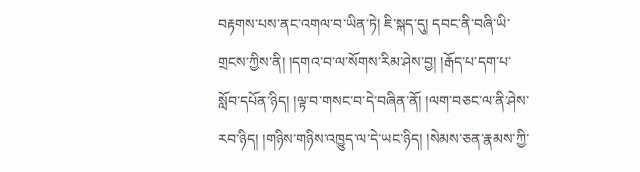བརྟགས་པས་ནང་འགལ་བ་ཡིན་ཏེ། ཇི་སྐད་དུ། དབང་ནི་བཞི་ཡི་གྲངས་ཀྱིས་ནི། །དགའ་བ་ལ་སོགས་རིམ་ཤེས་བྱ། །རྒོད་པ་དག་པ་སློབ་དཔོན་ཉིད། །ལྟ་བ་གསང་བ་དེ་བཞིན་ནོ། །ལག་བཅང་ལ་ནི་ཤེས་རབ་ཉིད། །གཉིས་གཉིས་འཁྱུད་ལ་དེ་ཡང་ཉིད། །སེམས་ཅན་རྣམས་ཀྱི་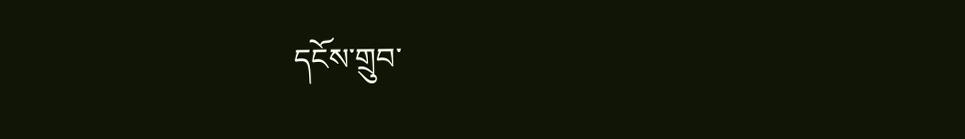དངོས་གྲུབ་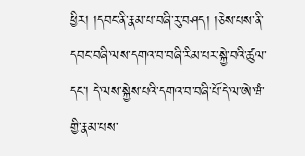ཕྱིར། །དབང་ནི་རྣམ་པ་བཞི་རུ་བཤད། །ཅེས་པས་ནི་དབང་བཞི་ལས་དགའ་བ་བཞི་རིམ་པར་སྐྱེ་བའི་ཚུལ་དང་། དེ་ལས་སྐྱེས་པའི་དགའ་བ་བཞི་པོ་དེ་ལ་ཨེ་ཝཾ་གྱི་རྣམ་པས་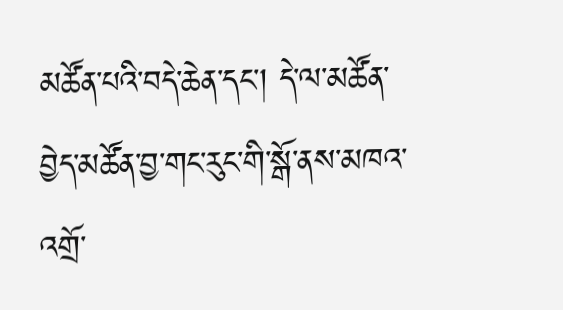མཚོན་པའི་བདེ་ཆེན་དང་། དེ་ལ་མཚོན་བྱེད་མཚོན་བྱ་གང་རུང་གི་སྒོ་ནས་མཁའ་འགྲོ་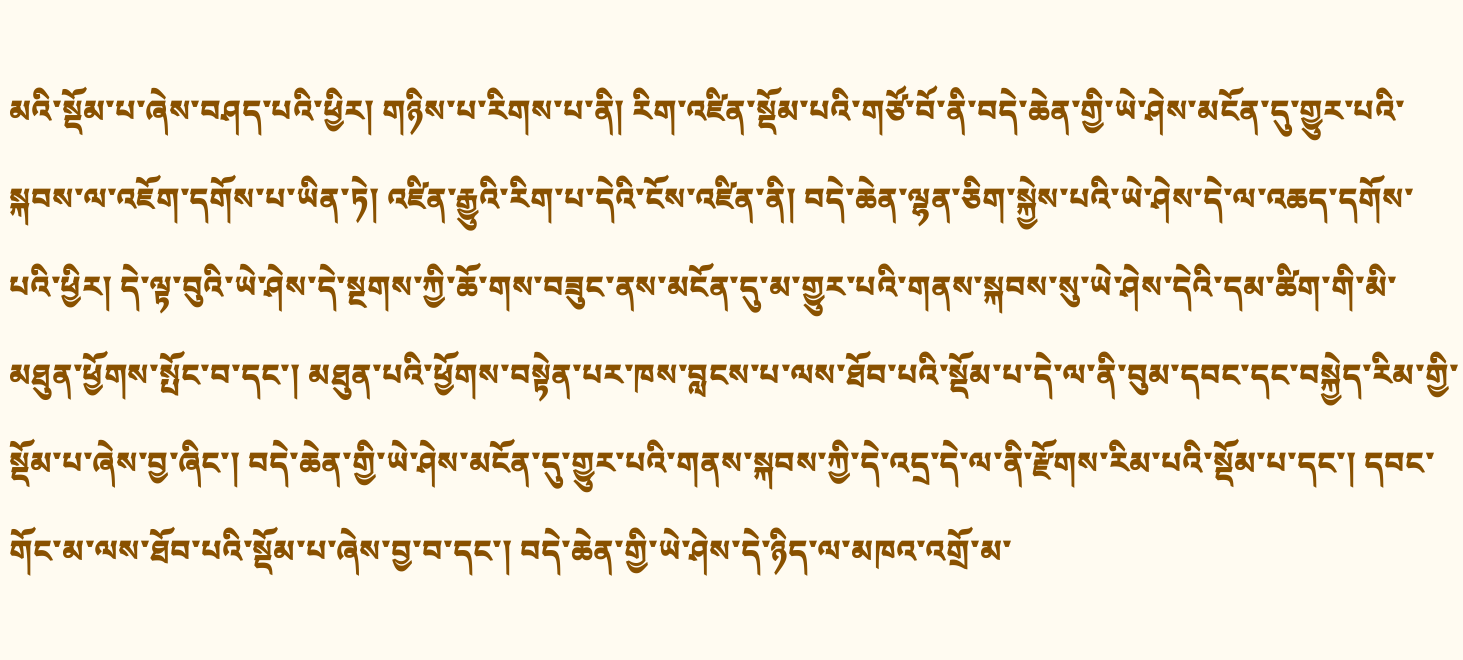མའི་སྡོམ་པ་ཞེས་བཤད་པའི་ཕྱིར། གཉིས་པ་རིགས་པ་ནི། རིག་འཛིན་སྡོམ་པའི་གཙོ་བོ་ནི་བདེ་ཆེན་གྱི་ཡེ་ཤེས་མངོན་དུ་གྱུར་པའི་སྐབས་ལ་འཇོག་དགོས་པ་ཡིན་ཏེ། འཛིན་རྒྱུའི་རིག་པ་དེའི་ངོས་འཛིན་ནི། བདེ་ཆེན་ལྷན་ཅིག་སྐྱེས་པའི་ཡེ་ཤེས་དེ་ལ་འཆད་དགོས་པའི་ཕྱིར། དེ་ལྟ་བུའི་ཡེ་ཤེས་དེ་སྔགས་ཀྱི་ཆོ་གས་བཟུང་ནས་མངོན་དུ་མ་གྱུར་པའི་གནས་སྐབས་སུ་ཡེ་ཤེས་དེའི་དམ་ཚིག་གི་མི་མཐུན་ཕྱོགས་སྤོང་བ་དང་། མཐུན་པའི་ཕྱོགས་བསྟེན་པར་ཁས་བླངས་པ་ལས་ཐོབ་པའི་སྡོམ་པ་དེ་ལ་ནི་བུམ་དབང་དང་བསྐྱེད་རིམ་གྱི་སྡོམ་པ་ཞེས་བྱ་ཞིང་། བདེ་ཆེན་གྱི་ཡེ་ཤེས་མངོན་དུ་གྱུར་པའི་གནས་སྐབས་ཀྱི་དེ་འདྲ་དེ་ལ་ནི་རྫོགས་རིམ་པའི་སྡོམ་པ་དང་། དབང་གོང་མ་ལས་ཐོབ་པའི་སྡོམ་པ་ཞེས་བྱ་བ་དང་། བདེ་ཆེན་གྱི་ཡེ་ཤེས་དེ་ཉིད་ལ་མཁའ་འགྲོ་མ་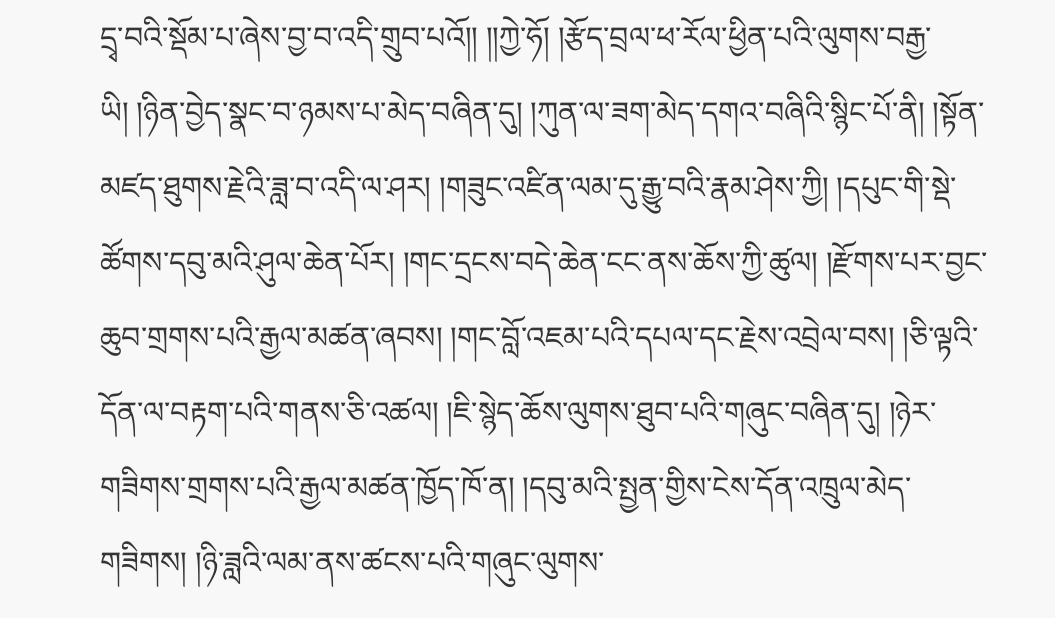དྲྭ་བའི་སྡོམ་པ་ཞེས་བྱ་བ་འདི་གྲུབ་པའོ།། །།ཀྱེ་ཧོ། །རྩོད་བྲལ་ཕ་རོལ་ཕྱིན་པའི་ལུགས་བརྒྱ་ཡི། །ཉིན་བྱེད་སྣང་བ་ཉམས་པ་མེད་བཞིན་དུ། །ཀུན་ལ་ཟག་མེད་དགའ་བཞིའི་སྙིང་པོ་ནི། །སྟོན་མཛད་ཐུགས་རྗེའི་ཟླ་བ་འདི་ལ་ཤར། །གཟུང་འཛིན་ལམ་དུ་རྒྱུ་བའི་རྣམ་ཤེས་ཀྱི། །དཔུང་གི་སྡེ་ཚོགས་དབུ་མའི་ཤུལ་ཆེན་པོར། །གང་དྲངས་བདེ་ཆེན་ངང་ནས་ཆོས་ཀྱི་ཚུལ། །རྫོགས་པར་བྱང་ཆུབ་གྲགས་པའི་རྒྱལ་མཚན་ཞབས། །གང་བློ་འཇམ་པའི་དཔལ་དང་རྗེས་འབྲེལ་བས། །ཅི་ལྟའི་དོན་ལ་བརྟག་པའི་གནས་ཅི་འཚལ། །ཇི་སྙེད་ཆོས་ལུགས་ཐུབ་པའི་གཞུང་བཞིན་དུ། །ཉེར་གཟིགས་གྲགས་པའི་རྒྱལ་མཚན་ཁྱོད་ཁོ་ན། །དབུ་མའི་སྤྱན་གྱིས་ངེས་དོན་འཁྲུལ་མེད་གཟིགས། །ཉི་ཟླའི་ལམ་ནས་ཚངས་པའི་གཞུང་ལུགས་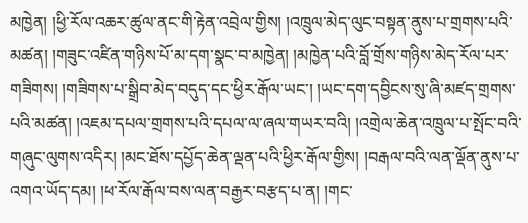མཁྱེན། །ཕྱི་རོལ་འཆར་ཚུལ་ནང་གི་རྟེན་འབྲེལ་གྱིས། །འཁྲུལ་མེད་ལུང་བསྟན་ནུས་པ་གྲགས་པའི་མཚན། །གཟུང་འཛིན་གཉིས་པོ་མ་དག་སྣང་བ་མཁྱེན། །མཁྱེན་པའི་བློ་གྲོས་གཉིས་མེད་རོལ་པར་གཟིགས། །གཟིགས་པ་སྒྲིབ་མེད་བདུད་དང་ཕྱིར་རྒོལ་ཡང་། །ཡང་དག་དབྱིངས་སུ་ཞི་མཛད་གྲགས་པའི་མཚན། །འཇམ་དཔལ་གྲགས་པའི་དཔལ་ལ་ཞལ་གཡར་བའི། །འགྲེལ་ཆེན་འཁྲུལ་པ་སྤོང་བའི་གཞུང་ལུགས་འདིར། །མང་ཐོས་དཔྱོད་ཆེན་ལྡན་པའི་ཕྱིར་རྒོལ་གྱིས། །བརྒལ་བའི་ལན་ལྡོན་ནུས་པ་འགའ་ཡོད་དམ། །ཕ་རོལ་རྒོལ་བས་ལན་བརྒྱར་བརྩད་པ་ན། །གང་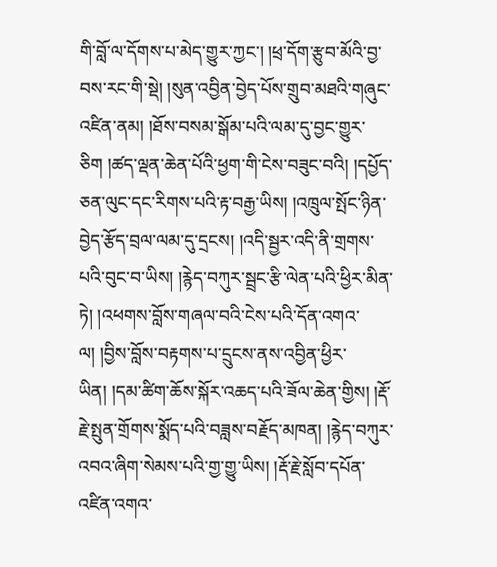གི་བློ་ལ་དོགས་པ་མེད་གྱུར་ཀྱང་། །ཕྲ་དོག་རྩུབ་མོའི་བྱ་བས་རང་གི་སྡེ། །སུན་འབྱིན་བྱེད་པོས་གྲུབ་མཐའི་གཞུང་འཛིན་ནམ། །ཐོས་བསམ་སྒོམ་པའི་ལམ་དུ་བྱང་གྱུར་ཅིག །ཚད་ལྡན་ཆེན་པོའི་ཕྱག་གི་ངེས་བཟུང་བའི། །དཔྱོད་ཅན་ལུང་དང་རིགས་པའི་རྟ་བརྒྱ་ཡིས། །འཁྲུལ་སྤོང་ཉིན་བྱེད་རྩོད་བྲལ་ལམ་དུ་དྲངས། །འདི་སྦྱར་འདི་ནི་གྲགས་པའི་བུང་བ་ཡིས། །རྙེད་བཀུར་སྦྲང་རྩི་ལེན་པའི་ཕྱིར་མིན་ཏེ། །འཕགས་བློས་གཞལ་བའི་ངེས་པའི་དོན་འགའ་ལ། །བྱིས་བློས་བརྟགས་པ་དྲུངས་ནས་འབྱིན་ཕྱིར་ཡིན། །དམ་ཚིག་ཆོས་སྐོར་འཆད་པའི་ཟོལ་ཆེན་གྱིས། །རྡོ་རྗེ་སྤུན་གྲོགས་སྨོད་པའི་བཟླས་བརྗོད་མཁན། །རྙེད་བཀུར་འབའ་ཞིག་སེམས་པའི་གྱ་གྱུ་ཡིས། །རྡོ་རྗེ་སློབ་དཔོན་འཛིན་འགའ་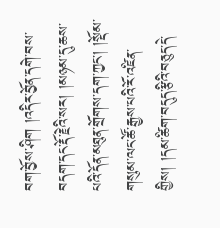བག་བྱོས་ཤིག །འདིར་བྱོན་དགེ་བས་བདག་དང་རྡོ་རྗེའི་སར། །མཉམ་དུ་ཆས་པའི་དོན་མཐུན་གྲོགས་དག་ཀྱང་། །སྡོམ་གསུམ་ལང་ཚོ་རྒྱས་པའི་རོ་འཛིན་གྱིས། །དམ་ཚིག་བདུད་རྩིའི་བཅུད་དེ་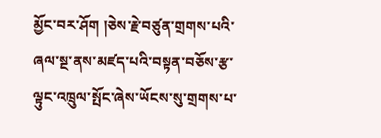མྱོང་བར་ཤོག །ཅེས་རྗེ་བཙུན་གྲགས་པའི་ཞལ་སྔ་ནས་མཛད་པའི་བསྟན་བཅོས་རྩ་ལྟུང་འཁྲུལ་སྤོང་ཞེས་ཡོངས་སུ་གྲགས་པ་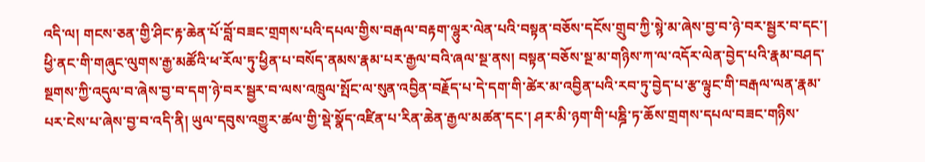འདི་ལ། གངས་ཅན་གྱི་ཤིང་རྟ་ཆེན་པོ་བློ་བཟང་གྲགས་པའི་དཔལ་གྱིས་བརྒལ་བརྟག་ལྷུར་ལེན་པའི་བསྟན་བཅོས་དངོས་གྲུབ་ཀྱི་སྙེ་མ་ཞེས་བྱ་བ་ཉེ་བར་སྦྱར་བ་དང་། ཕྱི་ནང་གི་གཞུང་ལུགས་རྒྱ་མཚོའི་ཕ་རོལ་ཏུ་ཕྱིན་པ་བསོད་ནམས་རྣམ་པར་རྒྱལ་བའི་ཞལ་སྔ་ནས། བསྟན་བཅོས་སྔ་མ་གཉིས་ཀ་ལ་འདོར་ལེན་བྱེད་པའི་རྣམ་བཤད་སྔགས་ཀྱི་འདུལ་བ་ཞེས་བྱ་བ་དག་ཉེ་བར་སྦྱར་བ་ལས་འཁྲུལ་སྤོང་ལ་སུན་འབྱིན་བརྗོད་པ་དེ་དག་གི་ཚེར་མ་འབྱིན་པའི་རབ་ཏུ་བྱེད་པ་རྩ་ལྟུང་གི་བརྒལ་ལན་རྣམ་པར་ངེས་པ་ཞེས་བྱ་བ་འདི་ནི། ཡུལ་དབུས་འགྱུར་ཚལ་གྱི་སྡེ་སྣོད་འཛིན་པ་རིན་ཆེན་རྒྱལ་མཚན་དང་། ཤར་མི་ཉག་གི་པཎྜི་ཏ་ཆོས་གྲགས་དཔལ་བཟང་གཉིས་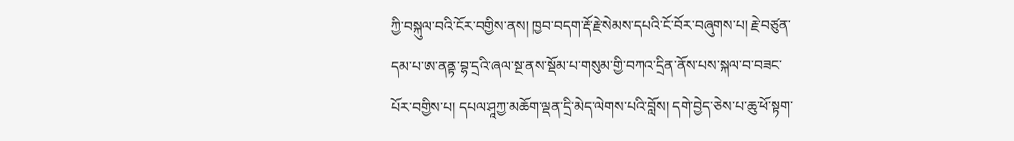ཀྱི་བསྐུལ་བའི་ངོར་བགྱིས་ནས། ཁྱབ་བདག་རྡོ་རྗེ་སེམས་དཔའི་ངོ་བོར་བཞུགས་པ། རྗེ་བཙུན་དམ་པ་ཨ་ནནྟ་བྷ་དྲའི་ཞལ་སྔ་ནས་སྡོམ་པ་གསུམ་གྱི་བཀའ་དྲིན་ནོས་པས་སྐལ་བ་བཟང་པོར་བགྱིས་པ། དཔལ་ཤཱཀྱ་མཆོག་ལྡན་དྲི་མེད་ལེགས་པའི་བློས། དགེ་བྱེད་ཅེས་པ་ཆུ་ཕོ་སྟག་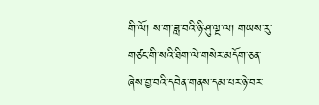གི་ལོ། ས་ག་ཟླ་བའི་ཉི་ཤུ་ལྔ་ལ། གཡས་རུ་གཙང་གི་སའི་ཐིག་ལེ་གསེར་མདོག་ཅན་ཞེས་བྱ་བའི་དབེན་གནས་དམ་པར་ཉེ་བར་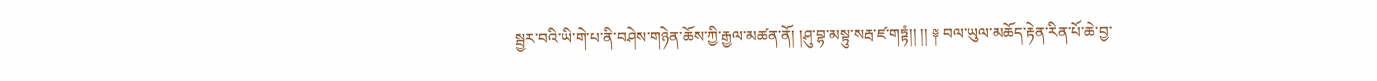སྦྱར་བའི་ཡི་གེ་པ་ནི་བཤེས་གཉེན་ཆོས་ཀྱི་རྒྱལ་མཚན་ནོ། །ཤུ་བྷ་མསྟུ་སརྦ་ཛ་གཏྟཾ།། །། ༈ བལ་ཡུལ་མཆོད་རྟེན་རིན་པོ་ཆེ་བྱ་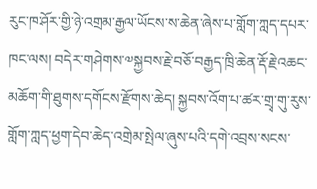རུང་ཁ་ཤོར་གྱི་ཉེ་འགྲམ་རྒྱལ་ཡོངས་ས་ཆེན་ཞེས་པ་གློག་ཀླད་དཔར་ཁང་ལས། བདེར་གཤེགས་༧སྐྱབས་རྗེ་བཅོ་བརྒྱད་ཁྲི་ཆེན་རྡོ་རྗེ་འཆང་མཆོག་གི་ཐུགས་དགོངས་རྫོགས་ཆེད། སྐྱབས་འོག་པ་ཚར་གྲྭ་གུ་རུས་གློག་ཀླད་ཕྱག་དེབ་ཆེད་འགྲེམ་སྤེལ་ཞུས་པའི་དགེ་འབྲས་སངས་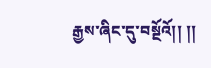རྒྱས་ཞིང་དུ་བསྔོའོ།། །།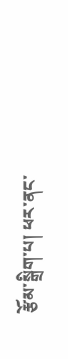རྩོམ་སྒྲིག་པ། ཕར་ནང་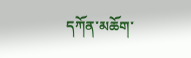དཀོན་མཆོག་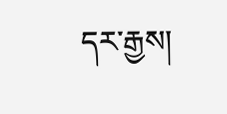དར་རྒྱས།